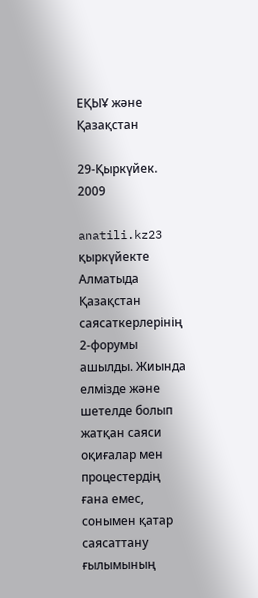ЕҚЫҰ және Қазақстан

29-Қыркүйек. 2009

anatili.kz23 қыркүйекте Алматыда Қазақстан саясаткерлерінің 2-форумы ашылды. Жиында елмізде және шетелде болып жатқан саяси оқиғалар мен процестердің ғана емес, сонымен қатар саясаттану ғылымының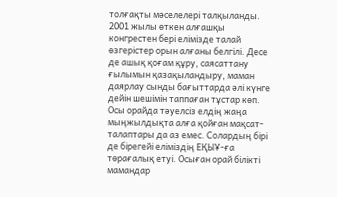толғақты мәселелері талқыланды. 2001 жылы өткен алғашқы конгрестен бері елімізде талай өзгерістер орын алғаны белгілі. Десе де ашық қоғам құру, саясаттану ғылымын қазақыландыру, маман даярлау сынды бағыттарда әлі күнге дейін шешімін таппаған тұстар көп. Осы орайда тәуелсіз елдің жаңа мыңжылдықта алға қойған мақсат-талаптары да аз емес. Солардың бірі де бірегейі еліміздің ЕҚЫҰ-ға төрағалық етуі. Осыған орай білікті мамандар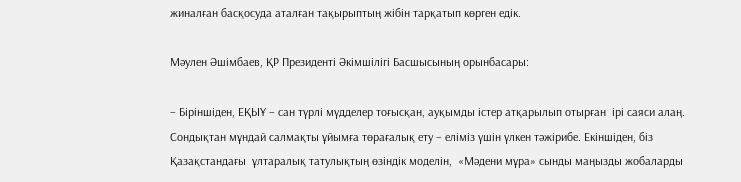жиналған басқосуда аталған тақырыптың жібін тарқатып көрген едік.

Мәулен Әшімбаев, ҚР Президенті Әкімшілігі Басшысының орынбасары:

– Біріншіден, ЕҚЫҰ – сан түрлі мүдделер тоғысқан, ауқымды істер атқарылып отырған  ірі саяси алаң. Сондықтан мұндай салмақты ұйымға төрағалық ету – еліміз үшін үлкен тәжірибе. Екіншіден, біз Қазақстандағы  ұлтаралық татулықтың өзіндік моделін,  «Мәдени мұра» сынды маңызды жобаларды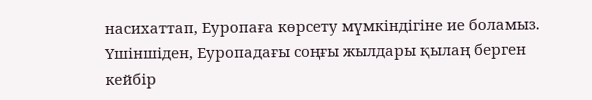насихаттап, Еуропаға көрсету мүмкіндігіне ие боламыз. Үшіншіден, Еуропадағы соңғы жылдары қылаң берген кейбір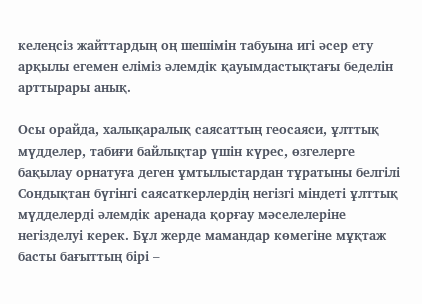келеңсіз жайттардың оң шешімін табуына игі әсер ету арқылы егемен еліміз әлемдік қауымдастықтағы беделін арттырары анық.

Осы орайда, халықаралық саясаттың геосаяси, ұлттық мүдделер, табиғи байлықтар үшін күрес, өзгелерге бақылау орнатуға деген ұмтылыстардан тұратыны белгілі Сондықтан бүгінгі саясаткерлердің негізгі міндеті ұлттық мүдделерді әлемдік аренада қорғау мәселелеріне негізделуі керек. Бұл жерде мамандар көмегіне мұқтаж басты бағыттың бірі –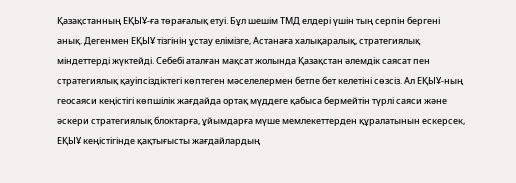Қазақстанның ЕҚЫҰ-ға төрағалық етуі. Бұл шешім ТМД елдері үшін тың серпін бергені анық. Дегенмен ЕҚЫҰ тізгінін ұстау елімізге, Астанаға халықаралық, стратегиялық міндеттерді жүктейді. Себебі аталған мақсат жолында Қазақстан әлемдік саясат пен стратегиялық қауіпсіздіктегі көптеген мәселелермен бетпе бет келетіні сөзсіз. Ал ЕҚЫҰ-ның геосаяси кеңістігі көпшілік жағдайда ортақ мүддеге қабыса бермейтін түрлі саяси және әскери стратегиялық блоктарға, ұйымдарға мүше мемлекеттерден құралатынын ескерсек, ЕҚЫҰ кеңістігінде қақтығысты жағдайлардың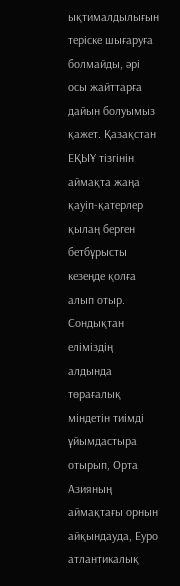ықтималдылығын теріске шығаруға болмайды, әрі осы жайттарға дайын болуымыз қажет. Қазақстан ЕҚЫҰ тізгінін аймақта жаңа қауіп-қатерлер қылаң берген бетбұрысты кезеңде қолға алып отыр. Сондықтан еліміздің алдында төрағалық міндетін тиімді ұйымдастыра отырып, Орта Азияның аймақтағы орнын айқындауда, Еуро атлантикалық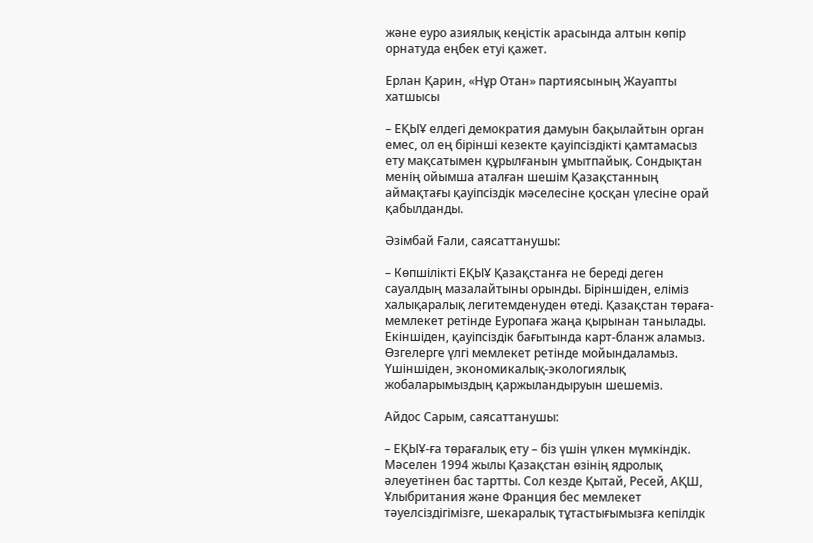және еуро азиялық кеңістік арасында алтын көпір орнатуда еңбек етуі қажет.

Ерлан Қарин, «Нұр Отан» партиясының Жауапты хатшысы

– ЕҚЫҰ елдегі демократия дамуын бақылайтын орган емес, ол ең бірінші кезекте қауіпсіздікті қамтамасыз ету мақсатымен құрылғанын ұмытпайық. Сондықтан менің ойымша аталған шешім Қазақстанның аймақтағы қауіпсіздік мәселесіне қосқан үлесіне орай қабылданды.

Әзімбай Ғали, саясаттанушы:

– Көпшілікті ЕҚЫҰ Қазақстанға не береді деген сауалдың мазалайтыны орынды. Біріншіден, еліміз халықаралық легитемденуден өтеді. Қазақстан төраға-мемлекет ретінде Еуропаға жаңа қырынан танылады. Екіншіден, қауіпсіздік бағытында карт-бланж аламыз. Өзгелерге үлгі мемлекет ретінде мойындаламыз. Үшіншіден, экономикалық-экологиялық жобаларымыздың қаржыландыруын шешеміз.

Айдос Сарым, саясаттанушы:

– ЕҚЫҰ-ға төрағалық ету – біз үшін үлкен мүмкіндік. Мәселен 1994 жылы Қазақстан өзінің ядролық әлеуетінен бас тартты. Сол кезде Қытай, Ресей, АҚШ, Ұлыбритания және Франция бес мемлекет тәуелсіздігімізге, шекаралық тұтастығымызға кепілдік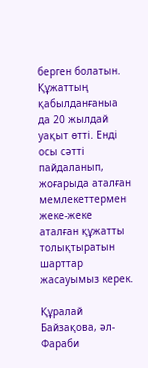берген болатын. Құжаттың қабылданғаныа да 20 жылдай уақыт өтті. Енді осы сәтті пайдаланып, жоғарыда аталған мемлекеттермен жеке-жеке аталған құжатты толықтыратын шарттар жасауымыз керек.

Құралай Байзақова, әл-Фараби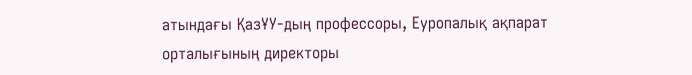атындағы ҚазҰУ-дың профессоры, Еуропалық ақпарат орталығының директоры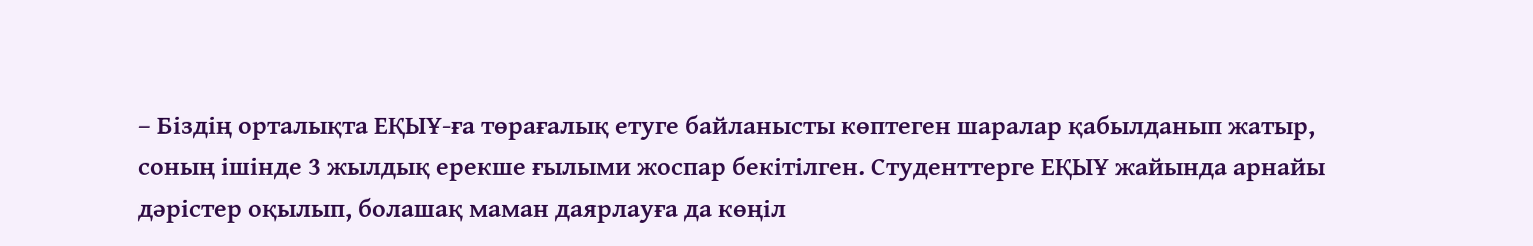– Біздің орталықта ЕҚЫҰ-ға төрағалық етуге байланысты көптеген шаралар қабылданып жатыр, соның ішінде 3 жылдық ерекше ғылыми жоспар бекітілген. Студенттерге ЕҚЫҰ жайында арнайы дәрістер оқылып, болашақ маман даярлауға да көңіл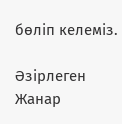бөліп келеміз.

Әзірлеген Жанар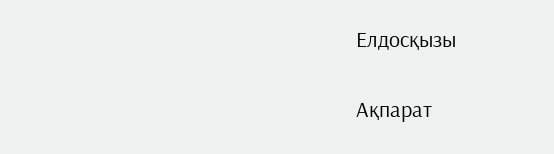Елдосқызы

Ақпарат